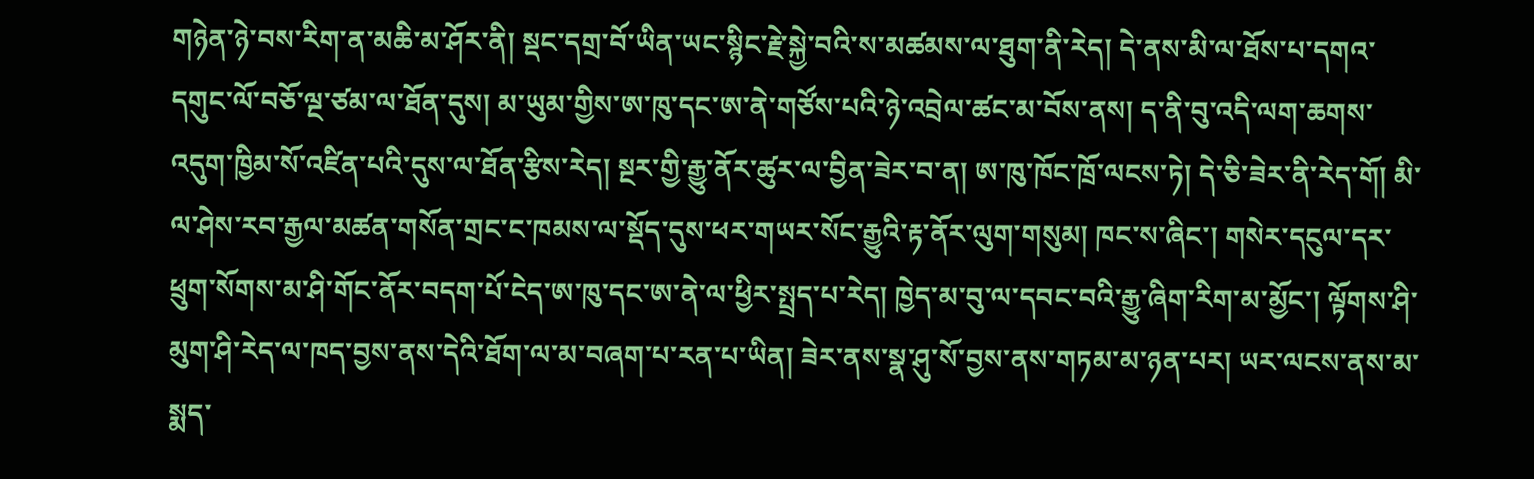གཉེན་ཉེ་བས་རིག་ན་མཆི་མ་ཤོར་ནི། སྡང་དགྲ་བོ་ཡིན་ཡང་སྙིང་རྗེ་སྐྱེ་བའི་ས་མཚམས་ལ་ཐུག་ནི་རེད། དེ་ནས་མི་ལ་ཐོས་པ་དགའ་དགུང་ལོ་བཅོ་ལྔ་ཙམ་ལ་ཐོན་དུས། མ་ཡུམ་གྱིས་ཨ་ཁུ་དང་ཨ་ནེ་གཙོས་པའི་ཉེ་འབྲེལ་ཚང་མ་བོས་ནས། ད་ནི་བུ་འདི་ལག་ཆགས་འདུག་ཁྱིམ་སོ་འཛིན་པའི་དུས་ལ་ཐོན་རྩིས་རེད། སྔར་གྱི་རྒྱུ་ནོར་ཚུར་ལ་བྱིན་ཟེར་བ་ན། ཨ་ཁུ་ཁོང་ཁྲོ་ལངས་ཏེ། དེ་ཅི་ཟེར་ནི་རེད་གོ། མི་ལ་ཤེས་རབ་རྒྱལ་མཚན་གསོན་གྲང་ང་ཁམས་ལ་སྡོད་དུས་ཕར་གཡར་སོང་རྒྱུའི་རྟ་ནོར་ལུག་གསུམ། ཁང་ས་ཞིང་། གསེར་དངུལ་དར་ཕྲུག་སོགས་མ་ཤི་གོང་ནོར་བདག་པོ་ངེད་ཨ་ཁུ་དང་ཨ་ནེ་ལ་ཕྱིར་སྤྲད་པ་རེད། ཁྱེད་མ་བུ་ལ་དབང་བའི་རྒྱུ་ཞིག་རིག་མ་མྱོང་། ལྟོགས་ཤི་མུག་ཤི་རེད་ལ་ཁད་བྱས་ནས་དེའི་ཐོག་ལ་མ་བཞག་པ་རན་པ་ཡིན། ཟེར་ནས་སྣ་ཤུ་སོ་བྱས་ནས་གཏམ་མ་ཉན་པར། ཡར་ལངས་ནས་མ་སྨད་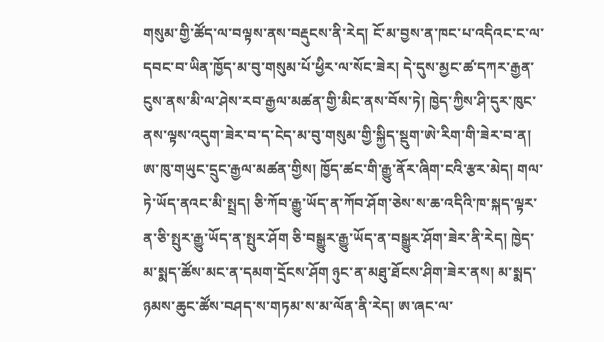གསུམ་གྱི་ཚོད་ལ་བལྟས་ནས་བརྡུངས་ནི་རེད། ངོ་མ་བྱས་ན་ཁང་པ་འདིའང་ང་ལ་དབང་བ་ཡིན་ཁྱོད་མ་བུ་གསུམ་པོ་ཕྱིར་ལ་སོང་ཟེར། དེ་དུས་མྱང་ཚ་དཀར་རྒྱན་ངུས་ནས་མི་ལ་ཤེས་རབ་རྒྱལ་མཚན་གྱི་མིང་ནས་བོས་ཏེ། ཁྱེད་ཀྱིས་ཤི་དུར་ཁུང་ནས་ལྟས་འདུག་ཟེར་བ་ད་ངེད་མ་བུ་གསུམ་གྱི་སྐྱིད་སྡུག་ཨེ་རིག་གི་ཟེར་བ་ན། ཨ་ཁུ་གཡུང་དྲུང་རྒྱལ་མཚན་གྱིས། ཁྱོད་ཚང་གི་རྒྱུ་ནོར་ཞིག་ངའི་རྩར་མེད། གལ་ཏེ་ཡོད་ནའང་མི་སྤྲད། ཅི་ཀོབ་རྒྱུ་ཡོད་ན་ཀོབ་ཤོག་ཅེས་ས་ཆ་འདིའི་ཁ་སྐད་ལྟར་ན་ཅི་སྤུར་རྒྱུ་ཡོད་ན་སྤུར་ཤོག ཅི་བསྒྱུར་རྒྱུ་ཡོད་ན་བསྒྱུར་ཤོག་ཟེར་ནི་རེད། ཁྱེད་མ་སྨད་ཚོས་མང་ན་དམག་དྲོངས་ཤོག ཉུང་ན་མཐུ་ཐོངས་ཤིག་ཟེར་ནས། མ་སྨད་ཉམས་ཆུང་ཚོས་བཤད་ས་གཏམ་ས་མ་ལོན་ནི་རེད། ཨ་ཞང་ལ་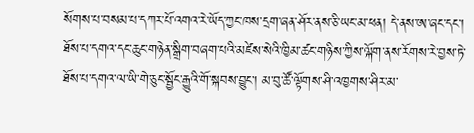སོགས་པ་བསམ་པ་དཀར་པོ་འགའ་རེ་ཡོད་ཀྱང་ཁས་དྲག་ཞན་ཤོར་ནས་ཅི་ཡང་མ་ཕན། དེ་ནས་ཨ་ཞང་དང་། ཐོས་པ་དགའ་དང་ཆུང་གཉེན་སྒྲིག་བཞག་པའི་མཛེས་སེའི་ཁྱིམ་ཚང་གཉིས་ཀྱིས་ལྐོག་ནས་རོགས་རེ་བྱས་ཏེ་ཐོས་པ་དགའ་ལ་ཡི་གེ་ཅུང་སྦྱོང་རྒྱུའི་གོ་སྐབས་བྱུང་། མ་བུ་ཚོ་ལྟོགས་ཤི་འཁྱགས་ཤིར་མ་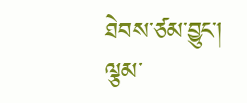ཐེབས་ཙམ་བྱུང་། ལྕམ་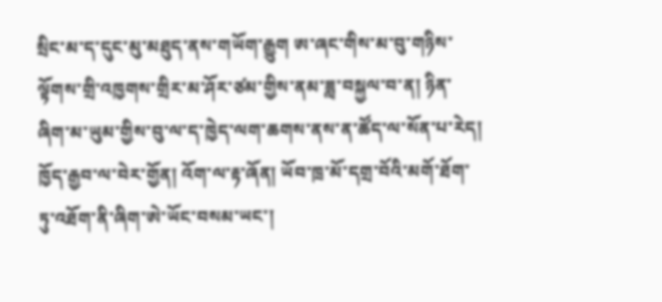སྲིང་མ་ད་དུང་མུ་མཐུད་ནས་གཡོག་རྒྱུག ཨ་ཞང་གིས་མ་བུ་གཉིས་ལྟོགས་གྲི་འཁྱགས་གྲིར་མ་ཤོར་ཙམ་གྱིས་ནམ་ཟླ་བསྐྱལ་བ་ན། ཉིན་ཞིག་མ་ཡུམ་གྱིས་བུ་ལ་ད་ཁྱེད་ལག་ཆགས་ནས་ན་ཚོད་ལ་སོན་པ་རེད། ཁྱོད་རྒྱབ་ལ་བེར་གྱོན། འོག་ལ་རྟ་ཞོན། ཡོབ་ཁྲ་མོ་དགྲ་བོའི་མགོ་ཐོག་ཏུ་འཐོག་ནི་ཞིག་ཨེ་ཡོང་བསམ་ཡང་།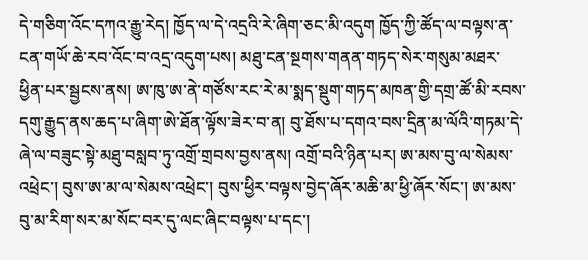དེ་གཅིག་འོང་དཀའ་རྒྱུ་རེད། ཁྱོད་ལ་དེ་འདྲའི་རེ་ཞིག་ཅང་མི་འདུག ཁྱོད་ཀྱི་ཚོད་ལ་བལྟས་ན་ངན་གཡོ་ཆེ་རབ་འོང་བ་འདྲ་འདུག་པས། མཐུ་ངན་སྔགས་གནན་གཏད་སེར་གསུམ་མཐར་ཕྱིན་པར་སྦྱངས་ནས། ཨ་ཁུ་ཨ་ནེ་གཙོས་རང་རེ་མ་སྨད་སྡུག་གཏད་མཁན་གྱི་དགྲ་ཚོ་མི་རབས་དགུ་རྒྱུད་ནས་ཆད་པ་ཞིག་ཨེ་ཐོན་ལྟོས་ཟེར་བ་ན། བུ་ཐོས་པ་དགའ་བས་དྲིན་མ་ལོའི་གཏམ་དེ་ཞེ་ལ་བཟུང་སྟེ་མཐུ་བསླབ་ཏུ་འགྲོ་གྲབས་བྱས་ནས། འགྲོ་བའི་ཉིན་པར། ཨ་མས་བུ་ལ་སེམས་འཕྲེང་། བུས་ཨ་མ་ལ་སེམས་འཕྲེང་། བུས་ཕྱིར་བལྟས་བྱེད་ཞོར་མཆི་མ་ཕྱི་ཞོར་སོང་། ཨ་མས་བུ་མ་རིག་སར་མ་སོང་བར་དུ་ལང་ཞིང་བལྟས་པ་དང་།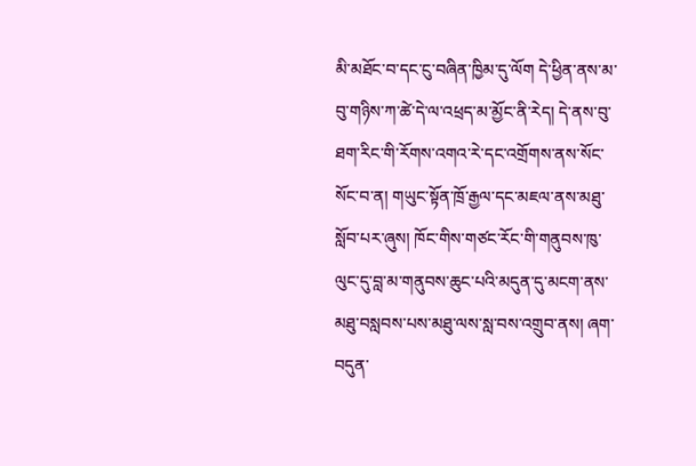མི་མཐོང་བ་དང་ངུ་བཞིན་ཁྱིམ་དུ་ལོག དེ་ཕྱིན་ནས་མ་བུ་གཉིས་ཀ་ཚེ་དེ་ལ་འཕྲད་མ་མྱོང་ནི་རེད། དེ་ནས་བུ་ཐག་རིང་གི་རོགས་འགའ་རེ་དང་འགྲོགས་ནས་སོང་སོང་བ་ན། གཡུང་སྟོན་ཁྲོ་རྒྱལ་དང་མཇལ་ནས་མཐུ་སློབ་པར་ཞུས། ཁོང་གིས་གཙང་རོང་གི་གནུབས་ཁུ་ལུང་དུ་བླ་མ་གནུབས་ཆུང་པའི་མདུན་དུ་མངག་ནས་མཐུ་བསླབས་པས་མཐུ་ལས་སླ་བས་འགྲུབ་ནས། ཞག་བདུན་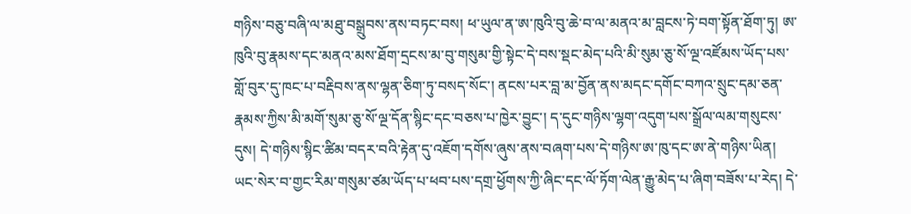གཉིས་བཅུ་བཞི་ལ་མཐུ་བསྒྲུབས་ནས་བཏང་བས། ཕ་ཡུལ་ན་ཨ་ཁུའི་བུ་ཆེ་བ་ལ་མནའ་མ་བླངས་ཏེ་བག་སྟོན་ཐོག་ཏུ། ཨ་ཁུའི་བུ་རྣམས་དང་མནའ་མས་ཐོག་དྲངས་མ་བུ་གསུམ་གྱི་སྟེང་དེ་བས་སྡང་མེད་པའི་མི་སུམ་ཅུ་སོ་ལྔ་འཛོམས་ཡོད་པས་གློ་བུར་དུ་ཁང་པ་བརྡིབས་ནས་ལྷན་ཅིག་ཏུ་བསད་སོང་། ནངས་པར་བླ་མ་བྱོན་ནས་མདང་དགོང་བཀའ་སྲུང་དམ་ཅན་རྣམས་ཀྱིས་མི་མགོ་སུམ་ཅུ་སོ་ལྔ་དོན་སྙིང་དང་བཅས་པ་ཁྱེར་བྱུང་། ད་དུང་གཉིས་ལྷག་འདུག་པས་སྒྲོལ་ལམ་གསུངས་དུས། དེ་གཉིས་སྙིང་ཚིམ་བདར་བའི་རྟེན་དུ་འཇོག་དགོས་ཞུས་ནས་བཞག་པས་དེ་གཉིས་ཨ་ཁུ་དང་ཨ་ནེ་གཉིས་ཡིན། ཡང་སེར་བ་གྱང་རིམ་གསུམ་ཙམ་ཡོད་པ་ཕབ་པས་དགྲ་ཕྱོགས་ཀྱི་ཞིང་དང་ལོ་ཏོག་ལེན་རྒྱུ་མེད་པ་ཞིག་བཟོས་པ་རེད། དེ་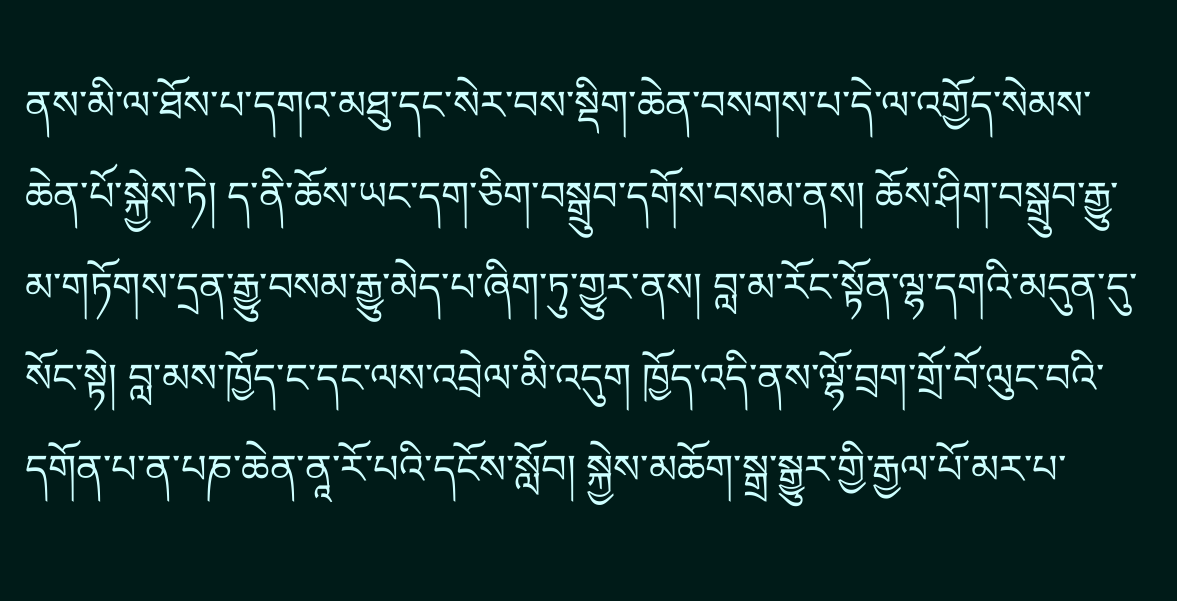ནས་མི་ལ་ཐོས་པ་དགའ་མཐུ་དང་སེར་བས་སྡིག་ཆེན་བསགས་པ་དེ་ལ་འགྱོད་སེམས་ཆེན་པོ་སྐྱེས་ཏེ། ད་ནི་ཆོས་ཡང་དག་ཅིག་བསྒྲུབ་དགོས་བསམ་ནས། ཆོས་ཤིག་བསྒྲུབ་རྒྱུ་མ་གཏོགས་དྲན་རྒྱུ་བསམ་རྒྱུ་མེད་པ་ཞིག་ཏུ་གྱུར་ནས། བླ་མ་རོང་སྟོན་ལྷ་དགའི་མདུན་དུ་སོང་སྟེ། བླ་མས་ཁྱོད་ང་དང་ལས་འབྲེལ་མི་འདུག ཁྱོད་འདི་ནས་ལྷོ་བྲག་གྲོ་བོ་ལུང་བའི་དགོན་པ་ན་པཎ་ཆེན་ནཱ་རོ་པའི་དངོས་སློབ། སྐྱེས་མཆོག་སྒྲ་སྒྱུར་གྱི་རྒྱལ་པོ་མར་པ་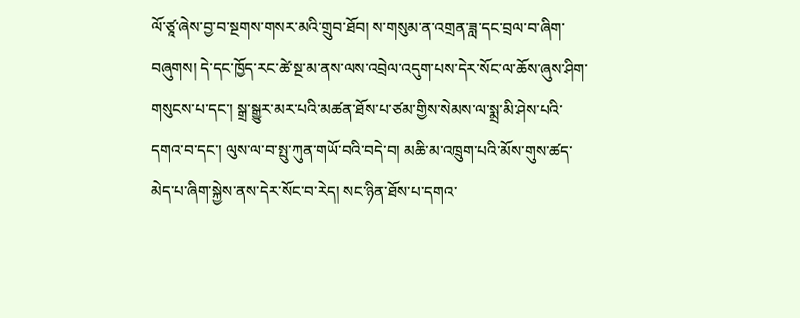ལོ་ཙཱ་ཞེས་བྱ་བ་སྔགས་གསར་མའི་གྲུབ་ཐོབ། ས་གསུམ་ན་འགྲན་ཟླ་དང་བྲལ་བ་ཞིག་བཞུགས། དེ་དང་ཁྱོད་རང་ཚེ་སྔ་མ་ནས་ལས་འབྲེལ་འདུག་པས་དེར་སོང་ལ་ཆོས་ཞུས་ཤིག་གསུངས་པ་དང་། སྒྲ་སྒྱུར་མར་པའི་མཚན་ཐོས་པ་ཙམ་གྱིས་སེམས་ལ་སྨྲ་མི་ཤེས་པའི་དགའ་བ་དང་། ལུས་ལ་བ་སྤུ་ཀུན་གཡོ་བའི་བདེ་བ། མཆི་མ་འཁྲུག་པའི་མོས་གུས་ཚད་མེད་པ་ཞིག་སྐྱེས་ནས་དེར་སོང་བ་རེད། སང་ཉིན་ཐོས་པ་དགའ་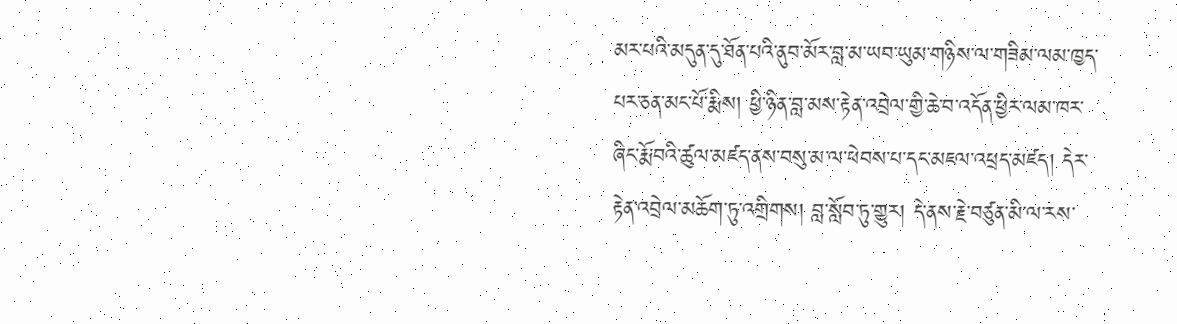མར་པའི་མདུན་དུ་ཐོན་པའི་ནུབ་མོར་བླ་མ་ཡབ་ཡུམ་གཉིས་ལ་གཟིམ་ལམ་ཁྱད་པར་ཅན་མང་པོ་རྨིས། ཕྱི་ཉིན་བླ་མས་རྟེན་འབྲེལ་གྱི་ཆེ་བ་འདོན་ཕྱིར་ལམ་ཁར་ཞིང་རྨོ་བའི་ཚུལ་མཛད་ནས་བསུ་མ་ལ་ཕེབས་པ་དང་མཇལ་འཕྲད་མཛད། དེར་རྟེན་འབྲེལ་མཆོག་ཏུ་འགྲིགས། བླ་སློབ་ཏུ་གྱུར། དེ་ནས་རྗེ་བཙུན་མི་ལ་རས་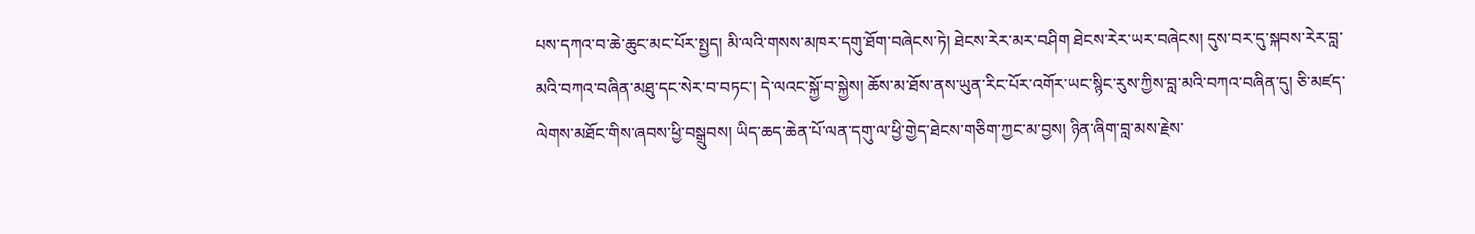པས་དཀའ་བ་ཆེ་ཆུང་མང་པོར་སྤྱད། མི་ལའི་གསས་མཁར་དགུ་ཐོག་བཞེངས་ཏེ། ཐེངས་རེར་མར་བཤིག ཐེངས་རེར་ཡར་བཞེངས། དུས་བར་དུ་སྐབས་རེར་བླ་མའི་བཀའ་བཞིན་མཐུ་དང་སེར་བ་བཏང་། དེ་ལའང་སྐྱོ་བ་སྐྱེས། ཆོས་མ་ཐོས་ནས་ཡུན་རིང་པོར་འགོར་ཡང་སྙིང་རུས་ཀྱིས་བླ་མའི་བཀའ་བཞིན་དུ། ཅི་མཛད་ལེགས་མཐོང་གིས་ཞབས་ཕྱི་བསྒྲུབས། ཡིད་ཆད་ཆེན་པོ་ལན་དགུ་ལ་ཕྱི་གྱེད་ཐེངས་གཅིག་ཀྱང་མ་བྱས། ཉིན་ཞིག་བླ་མས་རྗེས་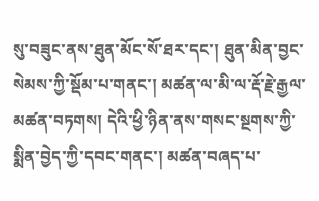སུ་བཟུང་ནས་ཐུན་མོང་སོ་ཐར་དང་། ཐུན་མིན་བྱང་སེམས་ཀྱི་སྡོམ་པ་གནང་། མཚན་ལ་མི་ལ་རྡོ་རྗེ་རྒྱལ་མཚན་བཏགས། དེའི་ཕྱི་ཉིན་ནས་གསང་སྔགས་ཀྱི་སྨིན་བྱེད་ཀྱི་དབང་གནང་། མཚན་བཞད་པ་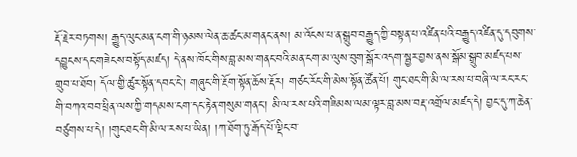རྡོ་རྗེར་བཏགས། རྒྱུད་ལུང་མན་ངག་གི་ཉམས་ལེན་ཆ་ཚང་མ་གནང་ནས། མ་འོངས་པ་ན་སྒྲུབ་བརྒྱུད་ཀྱི་བསྟན་པ་འཛིན་པའི་བརྒྱུད་འཛིན་དུ་དབུགས་དབྱུངས་དང་གཟེངས་བསྟོད་མཛད། དེ་ནས་ཁོང་གིས་བླ་མས་གནང་བའི་མན་ངག་མ་ལུས་བུག་སྒོར་འདག་སྦྱར་བྱས་ནས་སྒོམ་སྒྲུབ་མཛད་པས་གྲུབ་པ་ཐོབ། དོལ་གྱི་ཚུར་སྟོན་དབང་ངེ་། གཞུང་གི་རྔོག་སྟོན་ཆོས་རྡོར། གཙང་རོང་གི་མེས་སྟོན་ཚོན་པོ། གུང་ཐང་གི་མི་ལ་རས་པ་བཞི་ལ་རང་རང་གི་བཀའ་བབ་ཕྲིན་ལས་ཀྱི་གདམས་ངག་དང་རྟེན་གསུམ་གནང་། མི་ལ་རས་པའི་གཟིམས་ལམ་ལྟར་བླ་མས་བརྡ་འགྲོལ་མཛད་དེ། བྱང་དུ་ཀ་ཆེན་བཙུགས་པ་དེ། །གུང་ཐང་གི་མི་ལ་རས་པ་ཡིན། །ཀ་ཐོག་ཏུ་རྒོད་པོ་ལྡིང་བ་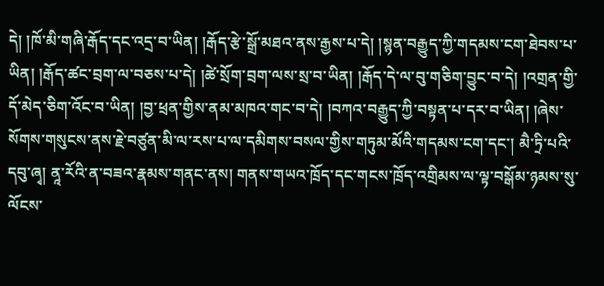དེ། །ཁོ་མི་གཞི་རྒོད་དང་འདྲ་བ་ཡིན། །རྒོད་རྩེ་སྒྲོ་མཐའ་ནས་རྒྱས་པ་དེ། །སྙན་བརྒྱུད་ཀྱི་གདམས་ངག་ཐེབས་པ་ཡིན། །རྒོད་ཚང་བྲག་ལ་བཅས་པ་དེ། །ཚེ་སྲོག་བྲག་ལས་སྲ་བ་ཡིན། །རྒོད་དེ་ལ་བུ་གཅིག་བྱུང་བ་དེ། །འགྲན་གྱི་དོ་མེད་ཅིག་འོང་བ་ཡིན། །བྱ་ཕྲན་གྱིས་ནམ་མཁའ་གང་བ་དེ། །བཀའ་བརྒྱུད་ཀྱི་བསྟན་པ་དར་བ་ཡིན། །ཞེས་སོགས་གསུངས་ནས་རྗེ་བཙུན་མི་ལ་རས་པ་ལ་དམིགས་བསལ་གྱིས་གཏུམ་མོའི་གདམས་ངག་དང་། མཻ་ཏྲི་པའི་དབུ་ཞྭ། ནཱ་རོའི་ན་བཟའ་རྣམས་གནང་ནས། གནས་གཡའ་ཁྲོད་དང་གངས་ཁྲོད་འགྲིམས་ལ་ལྟ་བསྒོམ་ཉམས་སུ་ལོངས་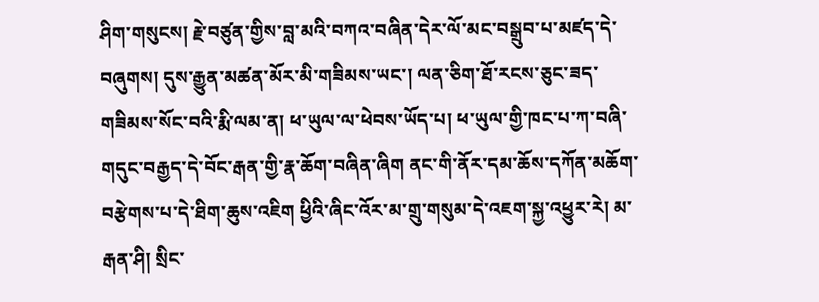ཤིག་གསུངས། རྗེ་བཙུན་གྱིས་བླ་མའི་བཀའ་བཞིན་དེར་ལོ་མང་བསྒྲུབ་པ་མཛད་དེ་བཞུགས། དུས་རྒྱུན་མཚན་མོར་མི་གཟིམས་ཡང་། ལན་ཅིག་ཐོ་རངས་ཅུང་ཟད་གཟིམས་སོང་བའི་རྨི་ལམ་ན། ཕ་ཡུལ་ལ་ཕེབས་ཡོད་པ། ཕ་ཡུལ་གྱི་ཁང་པ་ཀ་བཞི་གདུང་བརྒྱད་དེ་བོང་རྒན་གྱི་རྣ་ཆོག་བཞིན་ཞིག ནང་གི་ནོར་དམ་ཆོས་དཀོན་མཆོག་བརྩེགས་པ་དེ་ཐིག་ཆུས་འཇིག ཕྱིའི་ཞིང་འོར་མ་གྲུ་གསུམ་དེ་འཇག་སྐྱ་འཕྱུར་རེ། མ་རྒན་ཤི། སྲིང་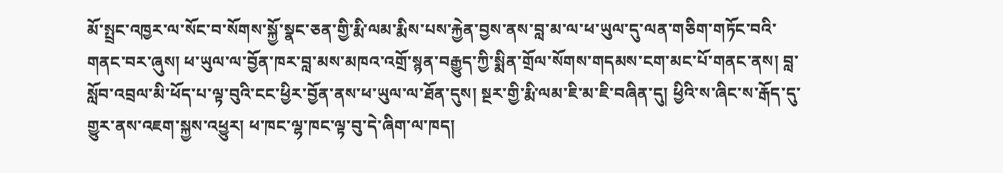མོ་སྤྲང་འཁྱར་ལ་སོང་བ་སོགས་སྐྱོ་སྣང་ཅན་གྱི་རྨི་ལམ་རྨིས་པས་རྐྱེན་བྱས་ནས་བླ་མ་ལ་ཕ་ཡུལ་དུ་ལན་གཅིག་གཏོང་བའི་གནང་བར་ཞུས། ཕ་ཡུལ་ལ་བྱོན་ཁར་བླ་མས་མཁའ་འགྲོ་སྙན་བརྒྱུད་ཀྱི་སྨིན་གྲོལ་སོགས་གདམས་ངག་མང་པོ་གནང་ནས། བླ་སློབ་འབྲལ་མི་ཕོད་པ་ལྟ་བུའི་ངང་ཕྱིར་བྱོན་ནས་ཕ་ཡུལ་ལ་ཐོན་དུས། སྔར་གྱི་རྨི་ལམ་ཇི་མ་ཇི་བཞིན་དུ། ཕྱིའི་ས་ཞིང་ས་རྒོད་དུ་གྱུར་ནས་འཇག་སྐྱས་འཕྱུར། ཕ་ཁང་ལྷ་ཁང་ལྟ་བུ་དེ་ཞིག་ལ་ཁད།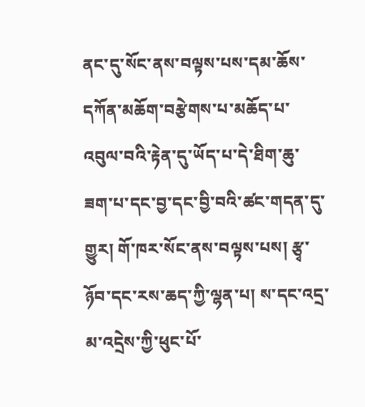ནང་དུ་སོང་ནས་བལྟས་པས་དམ་ཆོས་དཀོན་མཆོག་བརྩེགས་པ་མཆོད་པ་འབུལ་བའི་རྟེན་དུ་ཡོད་པ་དེ་ཐིག་ཆུ་ཟག་པ་དང་བྱ་དང་བྱི་བའི་ཚང་གདན་དུ་གྱུར། གོ་ཁར་སོང་ནས་བལྟས་པས། རྩྭ་ཉོབ་དང་རས་ཆད་ཀྱི་ལྷན་པ། ས་དང་འདྲ་མ་འདྲེས་ཀྱི་ཕུང་པོ་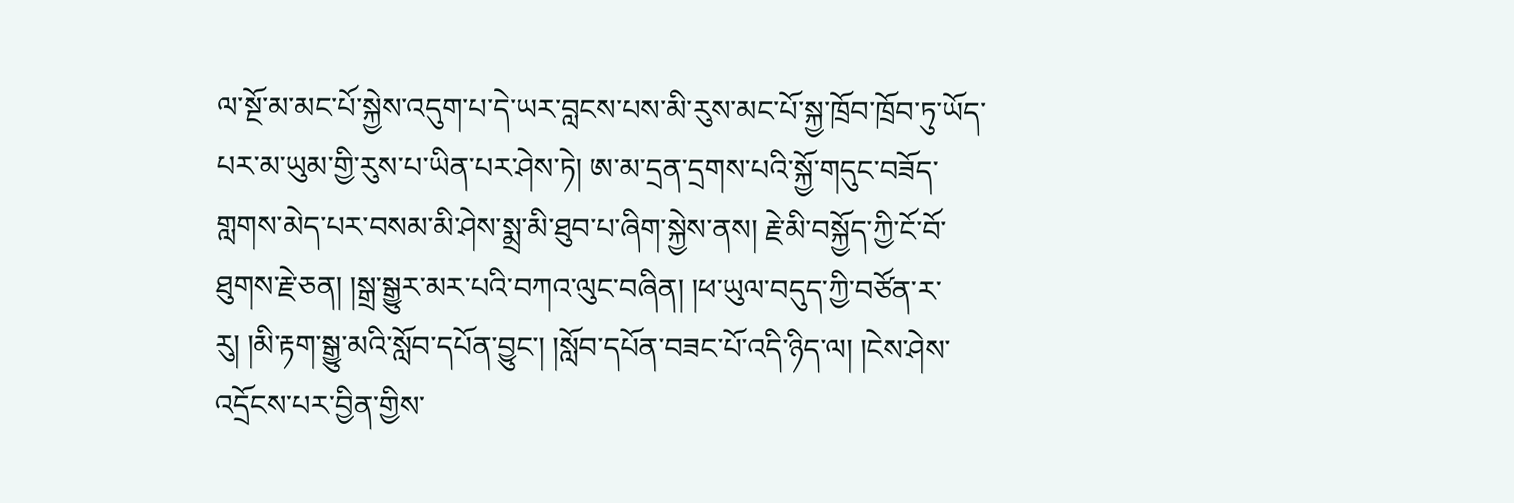ལ་སྔོ་མ་མང་པོ་སྐྱེས་འདུག་པ་དེ་ཡར་བླངས་པས་མི་རུས་མང་པོ་སྐྱ་ཁྲོབ་ཁྲོབ་ཏུ་ཡོད་པར་མ་ཡུམ་གྱི་རུས་པ་ཡིན་པར་ཤེས་ཏེ། ཨ་མ་དྲན་དྲགས་པའི་སྐྱོ་གདུང་བཟོད་གླགས་མེད་པར་བསམ་མི་ཤེས་སྨྲ་མི་ཐུབ་པ་ཞིག་སྐྱེས་ནས། རྗེ་མི་བསྐྱོད་ཀྱི་ངོ་བོ་ཐུགས་རྗེ་ཅན། །སྒྲ་སྒྱུར་མར་པའི་བཀའ་ལུང་བཞིན། །ཕ་ཡུལ་བདུད་ཀྱི་བཙོན་ར་རུ། །མི་རྟག་སྒྱུ་མའི་སློབ་དཔོན་བྱུང་། །སློབ་དཔོན་བཟང་པོ་འདི་ཉིད་ལ། །ངེས་ཤེས་འདྲོངས་པར་བྱིན་གྱིས་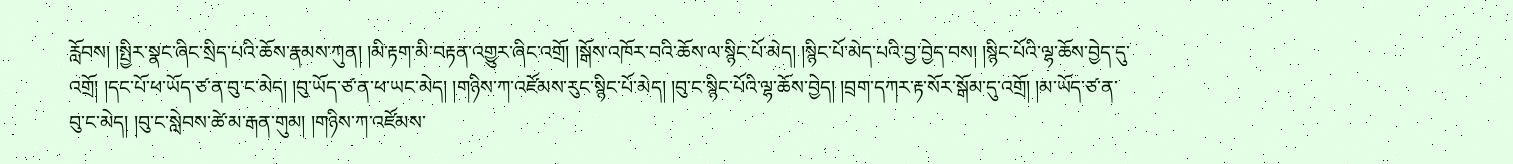རློབས། །སྤྱིར་སྣང་ཞིང་སྲིད་པའི་ཆོས་རྣམས་ཀུན། །མི་རྟག་མི་བརྟན་འགྱུར་ཞིང་འགྲོ། །སྒོས་འཁོར་བའི་ཆོས་ལ་སྙིང་པོ་མེད། །སྙིང་པོ་མེད་པའི་བྱ་བྱེད་བས། །སྙིང་པོའི་ལྷ་ཆོས་བྱེད་དུ་འགྲོ། །དང་པོ་ཕ་ཡོད་ཙ་ན་བུ་ང་མེད། །བུ་ཡོད་ཙ་ན་ཕ་ཡང་མེད། །གཉིས་ཀ་འཛོམས་རུང་སྙིང་པོ་མེད། །བུ་ང་སྙིང་པོའི་ལྷ་ཆོས་བྱེད། །བྲག་དཀར་རྟ་སོར་སྒོམ་དུ་འགྲོ། །མ་ཡོད་ཙ་ན་བུ་ང་མེད། །བུ་ང་སླེབས་ཚེ་མ་རྒན་གུམ། །གཉིས་ཀ་འཛོམས་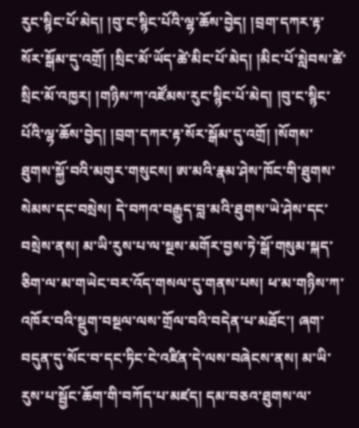རུང་སྙིང་པོ་མེད། །བུ་ང་སྙིང་པོའི་ལྷ་ཆོས་བྱེད། །བྲག་དཀར་རྟ་སོར་སྒོམ་དུ་འགྲོ། །སྲིང་མོ་ཡོད་ཚེ་མིང་པོ་མེད། །མིང་པོ་སླེབས་ཚེ་སྲིང་མོ་འཁྱར། །གཉིས་ཀ་འཛོམས་རུང་སྙིང་པོ་མེད། །བུ་ང་སྙིང་པོའི་ལྷ་ཆོས་བྱེད། །བྲག་དཀར་རྟ་སོར་སྒོམ་དུ་འགྲོ། །སོགས་ཐུགས་སྐྱོ་བའི་མགུར་གསུངས། ཨ་མའི་རྣམ་ཤེས་ཁོང་གི་ཐུགས་སེམས་དང་བསྲེས། དེ་བཀའ་བརྒྱུད་བླ་མའི་ཐུགས་ཡེ་ཤེས་དང་བསྲེས་ནས། མ་ཡི་རུས་པ་ལ་སྔས་མགོར་བྱས་ཏེ་སྒོ་གསུམ་སྐད་ཅིག་ལ་མ་གཡེང་བར་འོད་གསལ་དུ་གནས་པས། ཕ་མ་གཉིས་ཀ་འཁོར་བའི་སྡུག་བསྔལ་ལས་གྲོལ་བའི་བདེན་པ་མཐོང་། ཞག་བདུན་དུ་སོང་བ་དང་ཏིང་ངེ་འཛིན་དེ་ལས་བཞེངས་ནས། མ་ཡི་རུས་པ་སྦྱོང་ཆོག་གི་བཀོད་པ་མཛད། དམ་བཅའ་ཐུགས་ལ་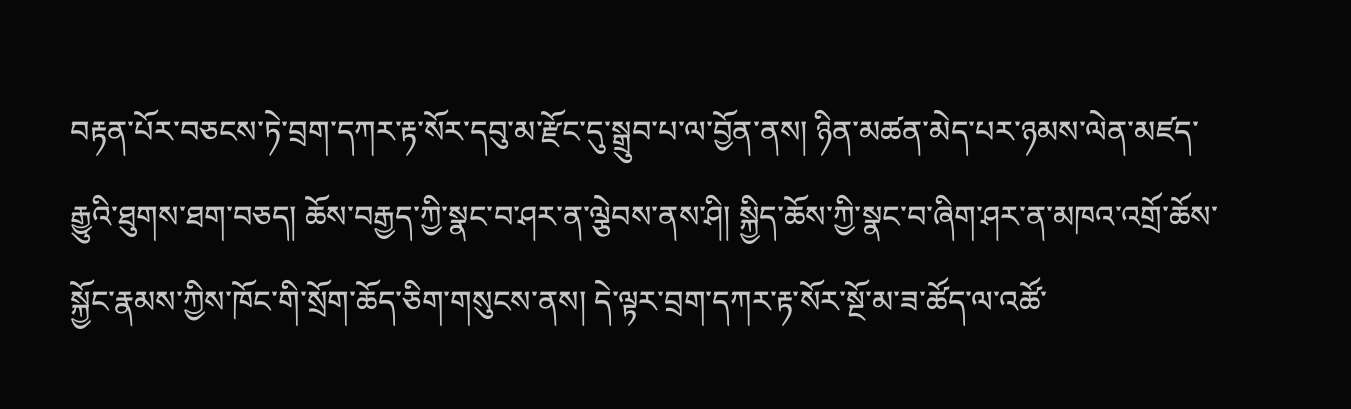བརྟན་པོར་བཅངས་ཏེ་བྲག་དཀར་རྟ་སོར་དབུ་མ་རྫོང་དུ་སྒྲུབ་པ་ལ་བྱོན་ནས། ཉིན་མཚན་མེད་པར་ཉམས་ལེན་མཛད་རྒྱུའི་ཐུགས་ཐག་བཅད། ཆོས་བརྒྱད་ཀྱི་སྣང་བ་ཤར་ན་ལྕེབས་ནས་ཤི། སྐྱིད་ཆོས་ཀྱི་སྣང་བ་ཞིག་ཤར་ན་མཁའ་འགྲོ་ཆོས་སྐྱོང་རྣམས་ཀྱིས་ཁོང་གི་སྲོག་ཆོད་ཅིག་གསུངས་ནས། དེ་ལྟར་བྲག་དཀར་རྟ་སོར་སྔོ་མ་ཟ་ཚོད་ལ་འཚོ་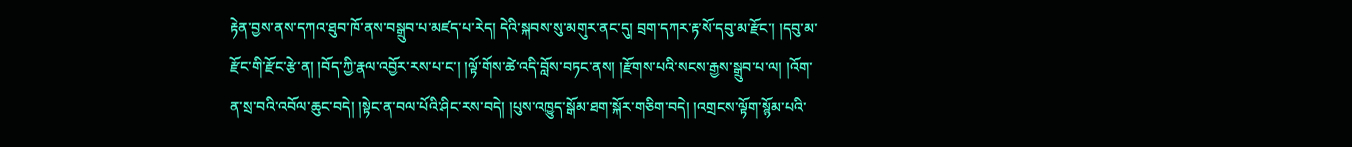རྟེན་བྱས་ནས་དཀའ་ཐུབ་ཁོ་ནས་བསྒྲུབ་པ་མཛད་པ་རེད། དེའི་སྐབས་སུ་མགུར་ནང་དུ། བྲག་དཀར་རྟ་སོ་དབུ་མ་རྫོང་། །དབུ་མ་རྫོང་གི་རྫོང་རྩེ་ན། །བོད་ཀྱི་རྣལ་འབྱོར་རས་པ་ང་། །ལྟོ་གོས་ཚེ་འདི་བློས་བཏང་ནས། །རྫོགས་པའི་སངས་རྒྱས་སྒྲུབ་པ་ལ། །འོག་ན་སྲ་བའི་འབོལ་ཆུང་བདེ། །སྟེང་ན་བལ་པོའི་ཤིང་རས་བདེ། །པུས་འཁྱུད་སྒོམ་ཐག་སྐོར་གཅིག་བདེ། །འགྲངས་ལྟོག་སྙོམ་པའི་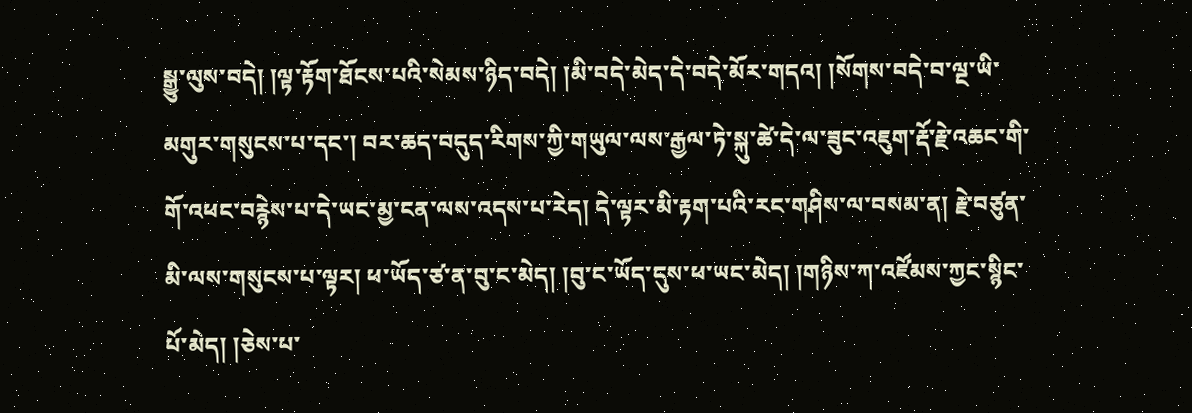སྒྱུ་ལུས་བདེ། །ལྟ་རྟོག་ཐོངས་པའི་སེམས་ཉིད་བདེ། །མི་བདེ་མེད་དེ་བདེ་མོར་གདའ། །སོགས་བདེ་བ་ལྔ་ཡི་མགུར་གསུངས་པ་དང་། བར་ཆད་བདུད་རིགས་ཀྱི་གཡུལ་ལས་རྒྱལ་ཏེ་སྐུ་ཚེ་དེ་ལ་ཟུང་འཇུག་རྡོ་རྗེ་འཆང་གི་གོ་འཕང་བརྙེས་པ་དེ་ཡང་མྱ་ངན་ལས་འདས་པ་རེད། དེ་ལྟར་མི་རྟག་པའི་རང་གཤིས་ལ་བསམ་ན། རྗེ་བཙུན་མི་ལས་གསུངས་པ་ལྟར། ཕ་ཡོད་ཙ་ན་བུ་ང་མེད། །བུ་ང་ཡོད་དུས་ཕ་ཡང་མེད། །གཉིས་ཀ་འཛོམས་ཀྱང་སྙིང་པོ་མེད། །ཅེས་པ་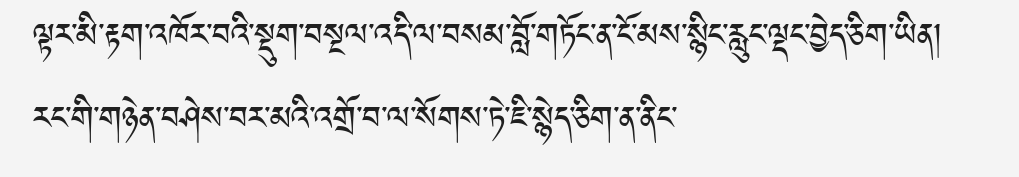ལྟར་མི་རྟག་འཁོར་བའི་སྡུག་བསྔལ་འདི་ལ་བསམ་བློ་གཏོང་ན་ངོ་མས་སྙིང་རླུང་ལྡང་བྱེད་ཅིག་ཡིན། རང་གི་གཉེན་བཤེས་བར་མའི་འགྲོ་བ་ལ་སོགས་ཏེ་ཇི་སྙེད་ཅིག་ན་ནིང་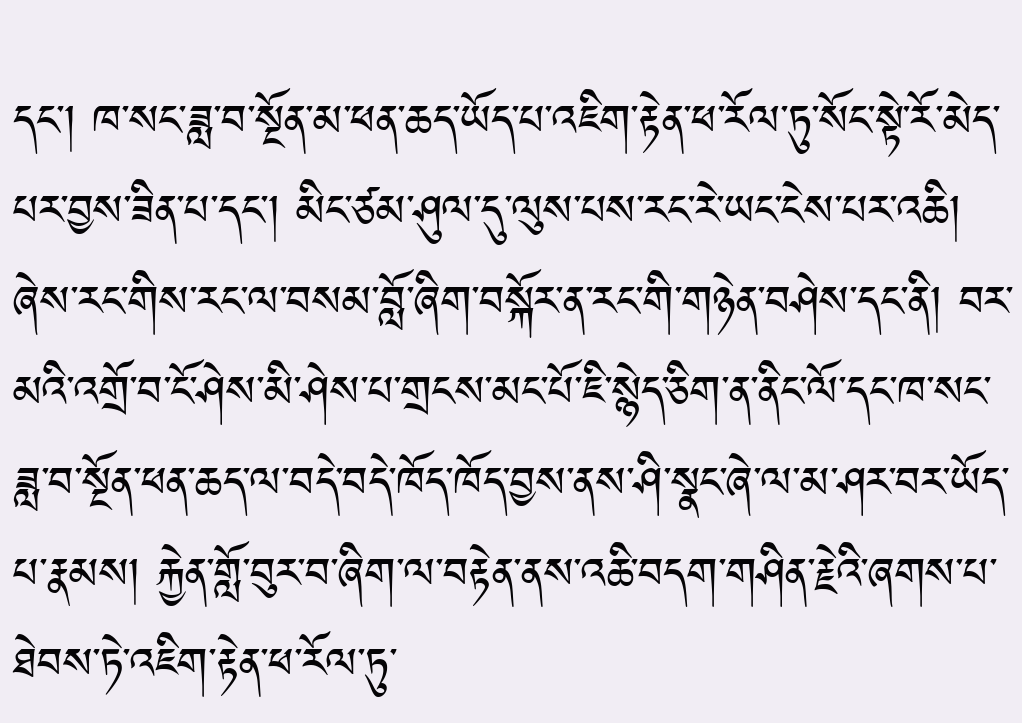དང་། ཁ་སང་ཟླ་བ་སྔོན་མ་ཕན་ཆད་ཡོད་པ་འཇིག་རྟེན་ཕ་རོལ་ཏུ་སོང་སྟེ་རོ་མེད་པར་བྱས་ཟིན་པ་དང་། མིང་ཙམ་ཤུལ་དུ་ལུས་པས་རང་རེ་ཡང་ངེས་པར་འཆི། ཞེས་རང་གིས་རང་ལ་བསམ་བློ་ཞིག་བསྐོར་ན་རང་གི་གཉེན་བཤེས་དང་ནི། བར་མའི་འགྲོ་བ་ངོ་ཤེས་མི་ཤེས་པ་གྲངས་མང་པོ་ཇི་སྙེད་ཅིག་ན་ནིང་ལོ་དང་ཁ་སང་ཟླ་བ་སྔོན་ཕན་ཆད་ལ་བདེ་བདེ་ཁོད་ཁོད་བྱས་ནས་ཤི་སྣང་ཞེ་ལ་མ་ཤར་བར་ཡོད་པ་རྣམས། རྐྱེན་གློ་བུར་བ་ཞིག་ལ་བརྟེན་ནས་འཆི་བདག་གཤིན་རྗེའི་ཞགས་པ་ཐེབས་ཏེ་འཇིག་རྟེན་ཕ་རོལ་ཏུ་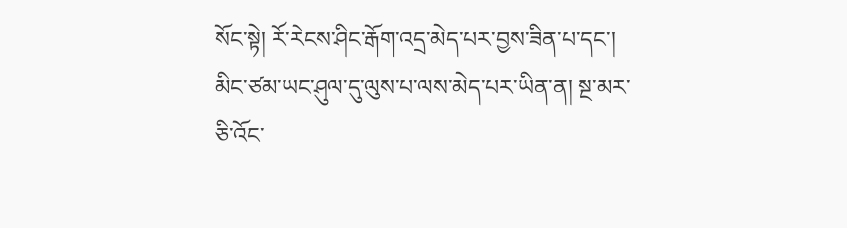སོང་སྟེ། རོ་རེངས་ཤིང་རྒོག་འདྲ་མེད་པར་བྱས་ཟིན་པ་དང་། མིང་ཙམ་ཡང་ཤུལ་དུ་ལུས་པ་ལས་མེད་པར་ཡིན་ན། སྔ་མར་ཅི་འོང་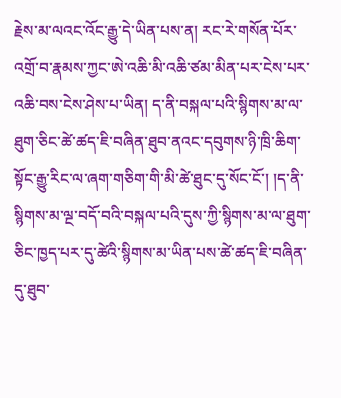རྗེས་མ་ལའང་འོང་རྒྱུ་དེ་ཡིན་པས་ན། རང་རེ་གསོན་པོར་འགྲོ་བ་རྣམས་ཀྱང་ཨེ་འཆི་མི་འཆི་ཙམ་མིན་པར་ངེས་པར་འཆི་བས་ངེས་ཤེས་པ་ཡིན། ད་ནི་བསྐལ་པའི་སྙིགས་མ་ལ་ཐུག་ཅིང་ཚེ་ཚད་ཇི་བཞིན་ཐུབ་ནའང་དབུགས་ཉི་ཁྲི་ཆིག་སྟོང་རྒྱུ་རིང་ལ་ཞག་གཅིག་གི་མི་ཚེ་ཐུང་དུ་སོང་ངོ་། །ད་ནི་སྙིགས་མ་ལྔ་བདོ་བའི་བསྐལ་པའི་དུས་ཀྱི་སྙིགས་མ་ལ་ཐུག་ཅིང་ཁྱད་པར་དུ་ཚེའི་སྙིགས་མ་ཡིན་པས་ཚེ་ཚད་ཇི་བཞིན་དུ་ཐུབ་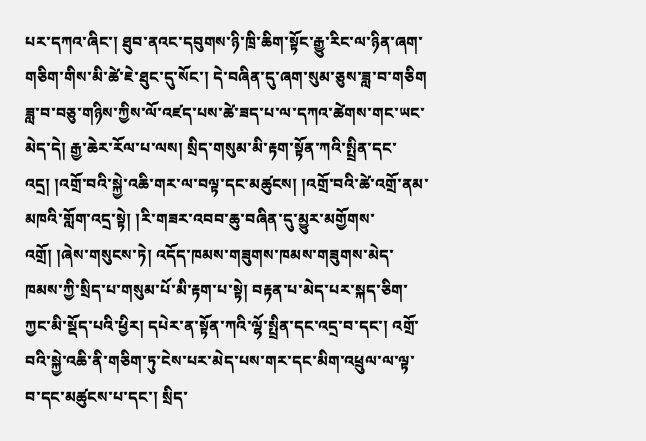པར་དཀའ་ཞིང་། ཐུབ་ནའང་དབུགས་ཉི་ཁྲི་ཆིག་སྟོང་རྒྱུ་རིང་ལ་ཉིན་ཞག་གཅིག་གིས་མི་ཚེ་ཇེ་ཐུང་དུ་སོང་། དེ་བཞིན་དུ་ཞག་སུམ་ཅུས་ཟླ་བ་གཅིག ཟླ་བ་བཅུ་གཉིས་ཀྱིས་ལོ་འཛད་པས་ཚེ་ཟད་པ་ལ་དཀའ་ཚེགས་གང་ཡང་མེད་དེ། རྒྱ་ཆེར་རོལ་པ་ལས། སྲིད་གསུམ་མི་རྟག་སྟོན་ཀའི་སྤྲིན་དང་འདྲ། །འགྲོ་བའི་སྐྱེ་འཆི་གར་ལ་བལྟ་དང་མཚུངས། །འགྲོ་བའི་ཚེ་འགྲོ་ནམ་མཁའི་གློག་འདྲ་སྟེ། །རི་གཟར་འབབ་ཆུ་བཞིན་དུ་མྱུར་མགྱོགས་འགྲོ། །ཞེས་གསུངས་ཏེ། འདོད་ཁམས་གཟུགས་ཁམས་གཟུགས་མེད་ཁམས་ཀྱི་སྲིད་པ་གསུམ་པོ་མི་རྟག་པ་སྟེ། བརྟན་པ་མེད་པར་སྐད་ཅིག་ཀྱང་མི་སྡོད་པའི་ཕྱིར། དཔེར་ན་སྟོན་ཀའི་ལྷོ་སྤྲིན་དང་འདྲ་བ་དང་། འགྲོ་བའི་སྐྱེ་འཆི་ནི་གཅིག་ཏུ་ངེས་པར་མེད་པས་གར་དང་མིག་འཕྲུལ་ལ་ལྟ་བ་དང་མཚུངས་པ་དང་། སྲིད་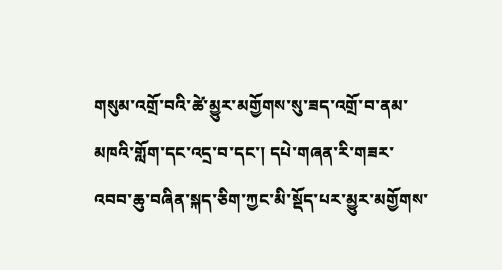གསུམ་འགྲོ་བའི་ཚེ་མྱུར་མགྱོགས་སུ་ཟད་འགྲོ་བ་ནམ་མཁའི་གློག་དང་འདྲ་བ་དང་། དཔེ་གཞན་རི་གཟར་འབབ་ཆུ་བཞིན་སྐད་ཅིག་ཀྱང་མི་སྡོད་པར་མྱུར་མགྱོགས་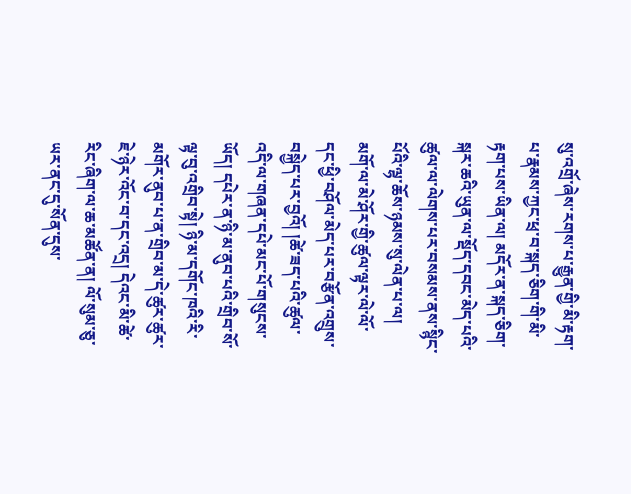སུ་འགྲོ་ཞེས་རགས་པ་རྒྱུན་གྱི་མི་རྟག་པ་རྣམས་ཀྱང་ཕྲ་བ་སྐད་ཅིག་གི་མི་རྟག་པས་ཡིན་ལ། མདོར་ན་སྐད་ཅིག་སྐར་ཆའི་ཡུན་ལ་སྡོད་དབང་མེད་པའི་ཚུལ་ལ་ལེགས་པར་བསམས་ནས་སྙིང་པོའི་ལྷ་ཆོས་ཉམས་སུ་ལེན་པ་ལ། མགོ་ལ་མེ་ཤོར་གྱི་ཚུལ་ལྟར་ལེ་ལོ་དང་ཕྱི་བཤོལ་མེད་པར་བརྩོན་འགྲུས་བསྐྱེད་པར་བྱའོ། །ཚེ་ཟད་པའི་ཚུལ་འདི་ལ་གཞན་དཔེ་མང་པོ་གསུངས་ཡོད། དཔེར་ན་ཉི་མ་ནུབ་པའི་གྲིབ་སོ་ལྟ་བུ་འགྲིབ་སྟེ། ཉི་མ་དགོང་ཁའི་རི་མགོར་ནུབ་པ་ན་གྲིབ་མ་དེ་ཚུར་ཚུར་ཇེ་ཉེར་འོང་བ་དང་འདྲ། དེའང་མི་ཚེ་རིང་ཞིག་ལ་ཆ་མཚོན་ན། ལོ་སུམ་ཅུ་ཡར་ནང་དུ་སོན་དུས་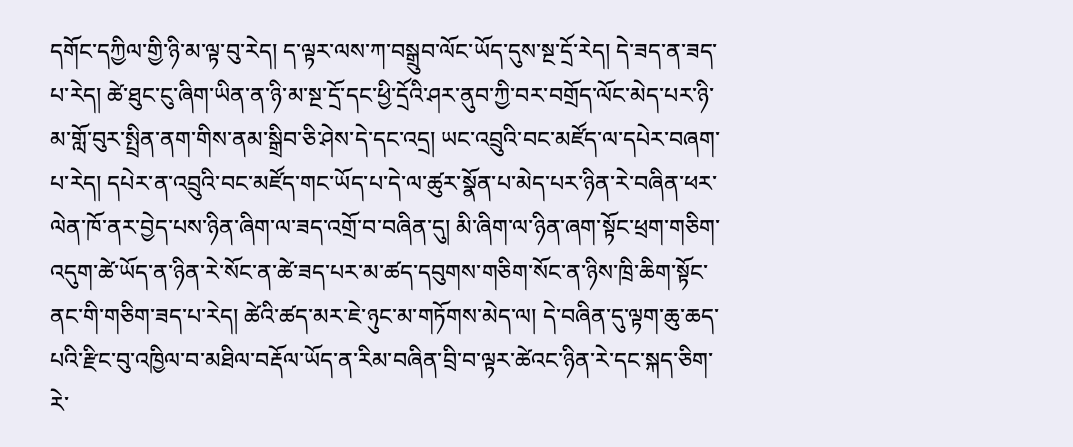དགོང་དཀྱིལ་གྱི་ཉི་མ་ལྟ་བུ་རེད། ད་ལྟར་ལས་ཀ་བསྒྲུབ་ལོང་ཡོད་དུས་སྔ་དྲོ་རེད། དེ་ཟད་ན་ཟད་པ་རེད། ཚེ་ཐུང་ངུ་ཞིག་ཡིན་ན་ཉི་མ་སྔ་དྲོ་དང་ཕྱི་དྲོའི་ཤར་ནུབ་ཀྱི་བར་བགྲོད་ལོང་མེད་པར་ཉི་མ་གློ་བུར་སྤྲིན་ནག་གིས་ནམ་སྒྲིབ་ཅི་ཤེས་དེ་དང་འདྲ། ཡང་འབྲུའི་བང་མཛོད་ལ་དཔེར་བཞག་པ་རེད། དཔེར་ན་འབྲུའི་བང་མཛོད་གང་ཡོད་པ་དེ་ལ་ཚུར་སྣོན་པ་མེད་པར་ཉིན་རེ་བཞིན་ཕར་ལེན་ཁོ་ནར་བྱེད་པས་ཉིན་ཞིག་ལ་ཟད་འགྲོ་བ་བཞིན་དུ། མི་ཞིག་ལ་ཉིན་ཞག་སྟོང་ཕྲག་གཅིག་འདུག་ཚེ་ཡོད་ན་ཉིན་རེ་སོང་ན་ཚེ་ཟད་པར་མ་ཚད་དབུགས་གཅིག་སོང་ན་ཉིས་ཁྲི་ཆིག་སྟོང་ནང་གི་གཅིག་ཟད་པ་རེད། ཚེའི་ཚད་མར་ཇེ་ཉུང་མ་གཏོགས་མེད་ལ། དེ་བཞིན་དུ་ལྟག་ཆུ་ཆད་པའི་རྫིང་བུ་འཁྱིལ་བ་མཐིལ་བརྡོལ་ཡོད་ན་རིམ་བཞིན་བྲི་བ་ལྟར་ཚེའང་ཉིན་རེ་དང་སྐད་ཅིག་རེ་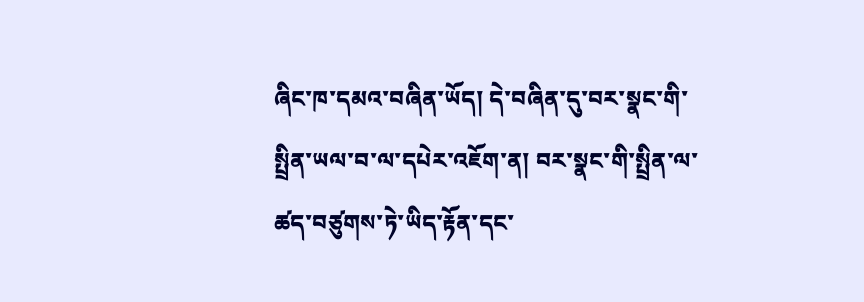ཞིང་ཁ་དམའ་བཞིན་ཡོད། དེ་བཞིན་དུ་བར་སྣང་གི་སྤྲིན་ཡལ་བ་ལ་དཔེར་འཇོག་ན། བར་སྣང་གི་སྤྲིན་ལ་ཚད་བཙུགས་ཏེ་ཡིད་རྟོན་དང་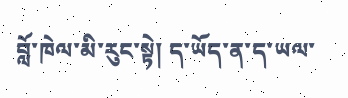བློ་ཁེལ་མི་རུང་སྟེ། ད་ཡོད་ན་ད་ཡལ་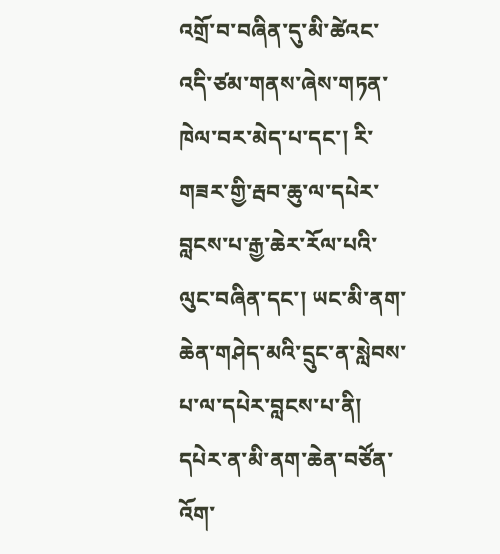འགྲོ་བ་བཞིན་དུ་མི་ཚེའང་འདི་ཙམ་གནས་ཞེས་གཏན་ཁེལ་བར་མེད་པ་དང་། རི་གཟར་གྱི་རྦབ་ཆུ་ལ་དཔེར་བླངས་པ་རྒྱ་ཆེར་རོལ་པའི་ལུང་བཞིན་དང་། ཡང་མི་ནག་ཆེན་གཤེད་མའི་དྲུང་ན་སླེབས་པ་ལ་དཔེར་བླངས་པ་ནི། དཔེར་ན་མི་ནག་ཆེན་བཙོན་འོག་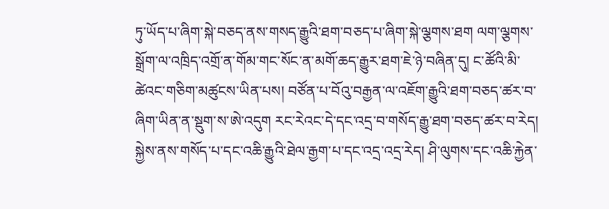ཏུ་ཡོད་པ་ཞིག་སྐེ་བཅད་ནས་གསད་རྒྱུའི་ཐག་བཅད་པ་ཞིག་སྐེ་ལྕགས་ཐག ལག་ལྕགས་སྒྲོག་ལ་འཁྲིད་འགྲོ་ན་གོམ་གང་སོང་ན་མགོ་ཆད་རྒྱུར་ཐག་ཇེ་ཉེ་བཞིན་དུ། ང་ཚོའི་མི་ཚེའང་གཅིག་མཚུངས་ཡིན་པས། བཙོན་པ་བོའུ་བརྒྱན་ལ་འཇོག་རྒྱུའི་ཐག་བཅད་ཚར་བ་ཞིག་ཡིན་ན་སྡུག་ས་ཨེ་འདུག རང་རེའང་དེ་དང་འདྲ་བ་གསོད་རྒྱུ་ཐག་བཅད་ཚར་བ་རེད། སྐྱེས་ནས་གསོད་པ་དང་འཆི་རྒྱུའི་ཐེལ་རྒྱག་པ་དང་འདྲ་འདྲ་རེད། ཤི་ལུགས་དང་འཆི་རྐྱེན་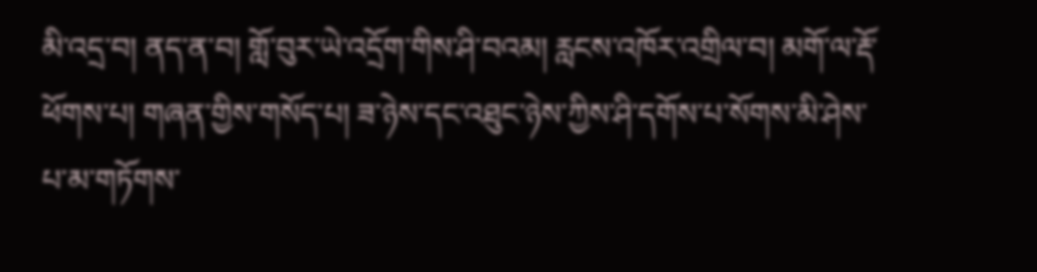མི་འདྲ་བ། ནད་ན་བ། གློ་བུར་ཡེ་འདྲོག་གིས་ཤི་བའམ། རླངས་འཁོར་འགྲིལ་བ། མགོ་ལ་རྡོ་ཕོགས་པ། གཞན་གྱིས་གསོད་པ། ཟ་ཉེས་དང་འཐུང་ཉེས་ཀྱིས་ཤི་དགོས་པ་སོགས་མི་ཤེས་པ་མ་གཏོགས་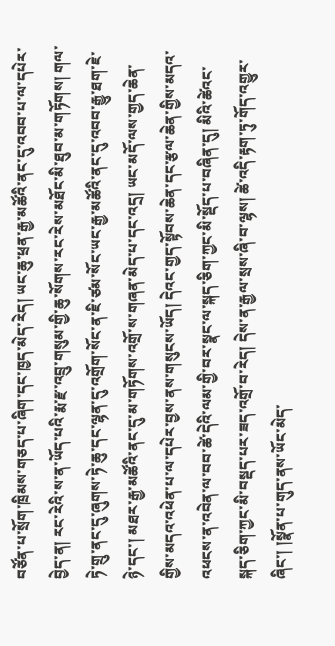བཙོན་པ་སྲོག་ཁྲིམས་གཅད་པ་ཞིག་དང་ཁྱད་མེད་རེད། ཡང་ཆུ་ཕྲན་རྒྱ་མཚོའི་ནང་དུ་འབབ་པ་ལ་དཔེར་བྱེད་ན། རང་རེའི་ས་ན་ཡོད་པའི་རྨ་རྫ་འབྲུ་གསུམ་གྱི་ཆུ་སོགས་རང་རེས་མཐོང་མི་ཐུབ་མ་གཏོགས། གལ་ཏེ་གྲུ་ནང་དུ་ཞུགས་ཏེ་ཆུ་དང་ལྷན་དུ་འགྲོག་སོང་ན་ཇི་ཙམ་སོང་ཡང་རྒྱ་མཚོའི་ནང་དུ་འབབ་རྒྱུ་ཐག་ཇེ་ཉེ་དང་། མཐར་རྒྱ་མཚོའི་ནང་དུ་མ་གཏོགས་འགྲོ་ས་གཞན་མེད་པ་དང་འདྲ། ཡང་མདོ་ལས་གྱད་ཆེན་གྱིས་མདའ་འཕེན་པ་ལ་དཔེར་བྱས་ནས་གསུངས་ཡོད། དེའང་གྱད་སྟོབས་ཆེན་དང་རྩལ་ཆེན་གྱིས་མདའ་འཕངས་ན་འབེན་ལ་བབ་ཚེ་དེའི་ལམ་གྱི་བར་སྣང་ལ་སྐད་ཅིག་ཀྱང་མི་སྡོད་པ་བཞིན་དུ། མིའི་ཚེའང་ སྐད་ཅིག་ཀྱང་མི་བསྡད་པར་ཟད་འགྲོ་བ་རེད། དེས་ན་རྒྱལ་སྲས་ཞི་བ་ལྷས། ཚེ་འདི་རྟག་ཏུ་གོད་འགྱུར་ཞིང་། །སྣོན་པ་གུད་ནས་ཡོང་མེད་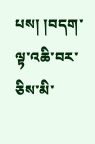པས། །བདག་ལྟ་འཆི་བར་ཅིས་མི་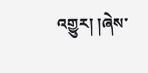འགྱུར། །ཞེས་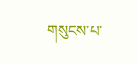གསུངས་པ་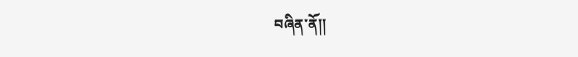བཞིན་ནོ།།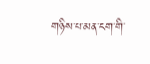གཉིས་པ་མན་ངག་གི་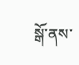སྒོ་ནས་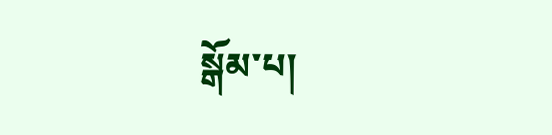སྒོམ་པ།